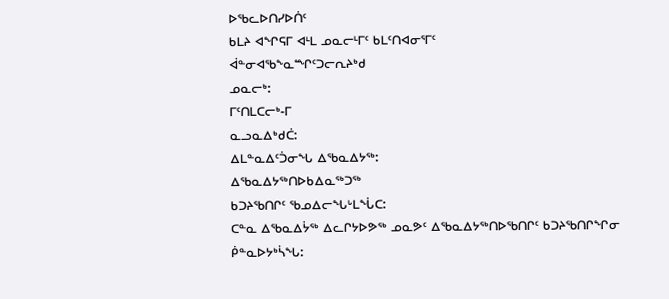ᐅᖃᓚᐅᑎᓯᐅᑏᑦ
ᑲᒪᔨ ᐊᖏᕋᒥ ᐊᒻᒪ ᓄᓇᓕᒻᒥᑦ ᑲᒪᑦᑎᐊᓂᕐᒥᑦ
ᐋᓐᓂᐊᖃᖕᓇᙱᑦᑐᓕᕆᔨᒃᑯ
ᓄᓇᓕᒃ:
ᒥᑦᑎᒪᑕᓕᒃ-ᒥ
ᓇᓗᓇᐃᒃᑯᑖ:
ᐃᒪᓐᓇᐃᑦᑑᓂᖓ ᐃᖃᓇᐃᔭᖅ:
ᐃᖃᓇᐃᔭᖅᑎᐅᑲᐃᓇᖅᑐᖅ
ᑲᑐᔨᖃᑎᒋᑦ ᖃᓄᐃᓕᖓᒡᒪᖔᑕ:
ᑕᓐᓇ ᐃᖃᓇᐃᔮᖅ ᐃᓚᒋᔭᐅᕗᖅ ᓄᓇᕗᑦ ᐃᖃᓇᐃᔭᖅᑎᐅᖃᑎᒋᑦ ᑲᑐᔨᖃᑎᒋᖏᓂ
ᑮᓐᓇᐅᔭᒃᓵᖓ: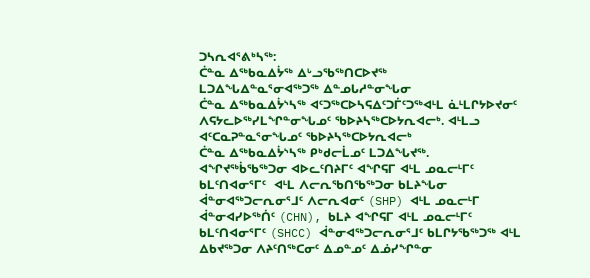ᑐᓴᕆᐊᕐᕕᒃᓴᖅ:
ᑖᓐᓇ ᐃᖅᑲᓇᐃᔮᖅ ᐃᒡᓗᖃᖅᑎᑕᐅᔪᖅ
ᒪᑐᐃᖓᐃᓐᓇᕐᓂᐊᖅᑐᖅ ᐃᓐᓄᒐᓱᓐᓂᖓᓂ
ᑖᓐᓇ ᐃᖅᑲᓇᐃᔮᔅᓴᖅ ᐊᑦᑐᖅᑕᐅᓴᕋᐃᑦᑐᒦᑦᑐᖅᐊᒻᒪ ᓈᒻᒪᒋᔭᐅᔪᓂᑦ ᐱᕋᔭᓚᐅᖅᓯᒪᖏᓐᓂᖓᓄᑦ ᖃᐅᔨᓴᖅᑕᐅᔭᕆᐊᓕᒃ. ᐊᒻᒪᓗ ᐊᑦᑕᓇᕈᓐᓇᕐᓂᖓᓄᑦ ᖃᐅᔨᓴᖅᑕᐅᔭᕆᐊᓕᒃ
ᑖᓐᓇ ᐃᖅᑲᓇᐃᔮᔅᓴᖅ ᑭᒃᑯᓕᒫᓄᑦ ᒪᑐᐃᖓᔪᖅ.
ᐊᖏᔪᖅᑳᖃᖅᑐᓂ ᐊᐅᓚᑦᑎᔨᒥᑦ ᐊᖏᕋᒥ ᐊᒻᒪ ᓄᓇᓕᒻᒥᑦ ᑲᒪᑦᑎᐊᓂᕐᒥᑦ  ᐊᒻᒪ ᐱᓕᕆᖃᑎᖃᖅᑐᓂ ᑲᒪᔨᖓᓂ ᐋᓐᓂᐊᖅᑐᓕᕆᓂᕐᒧᑦ ᐱᓕᕆᐊᓂᑦ (SHP) ᐊᒻᒪ ᓄᓇᓕᒻᒥ ᐋᓐᓂᐊᓯᐅᖅᑏᑦ (CHN), ᑲᒪᔨ ᐊᖏᕋᒥ ᐊᒻᒪ ᓄᓇᓕᒻᒥᑦ ᑲᒪᑦᑎᐊᓂᕐᒥᑦ (SHCC) ᐋᓐᓂᐊᖅᑐᓕᕆᓂᕐᒧᑦ ᑲᒪᒋᔭᖃᖅᑐᖅ ᐊᒻᒪ ᐃᑲᔪᖅᑐᓂ ᐱᔨᑦᑎᖅᑕᓂᑦ ᐃᓄᓐᓄᑦ ᐃᓅᓯᖏᓐᓂ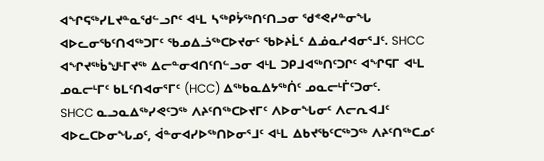ᐊᖏᕋᖅᓯᒪᔪᓐᓇᖁᓪᓗᒋᑦ ᐊᒻᒪ ᓴᖅᑭᔮᖅᑎᑦᑎᓗᓂ ᖁᕝᕙᓯᓐᓂᖓ ᐊᐅᓚᓂᖃᑦᑎᐊᖅᑐᒥᑦ ᖃᓄᐃᓘᖅᑕᐅᔪᓂᑦ ᖃᐅᔨᒫᑦ ᐃᓅᓇᓱᐊᓂᕐᒧᑦ. SHCC ᐊᖏᔪᖅᑳᖑᒻᒥᔪᖅ ᐃᓕᓐᓂᐊᑎᑦᑎᓪᓗᓂ ᐊᒻᒪ ᑐᑭᒧᐊᖅᑎᑦᑐᒋᑦ ᐊᖏᕋᒥ ᐊᒻᒪ ᓄᓇᓕᒻᒥᑦ ᑲᒪᑦᑎᐊᓂᕐᒥᑦ (HCC) ᐃᖅᑲᓇᐃᔭᖅᑏᑦ ᓄᓇᓕᒻᒦᑦᑐᓂᑦ.
SHCC ᓇᓗᓇᐃᖅᓯᕙᑦᑐᖅ ᐱᔨᑦᑎᖅᑕᐅᔪᒥᑦ ᐱᐅᓂᖓᓂᑦ ᐱᓕᕆᐊᒧᑦ ᐊᐅᓚᑕᐅᓂᖓᓄᑦ, ᐋᓐᓂᐊᓯᐅᖅᑎᐅᓂᕐᒧᑦ ᐊᒻᒪ ᐃᑲᔪᖃᑦᑕᖅᑐᖅ ᐱᔨᑦᑎᖅᑕᓄᑦ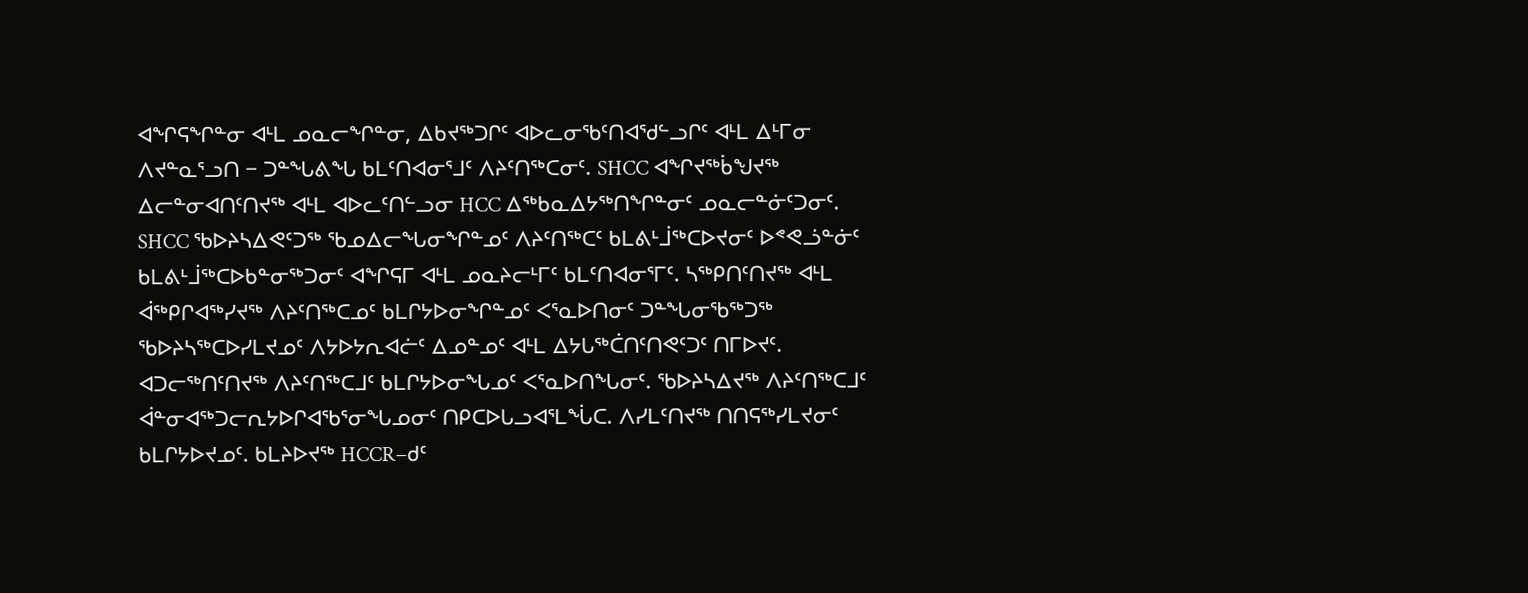ᐊᖏᕋᖏᓐᓂ ᐊᒻᒪ ᓄᓇᓕᖏᓐᓂ, ᐃᑲᔪᖅᑐᒋᑦ ᐊᐅᓚᓂᖃᑦᑎᐊᖁᓪᓗᒋᑦ ᐊᒻᒪ ᐃᒻᒥᓂ ᐱᔪᓐᓇᕐᓗᑎ − ᑐᓐᖓᕕᖓ ᑲᒪᑦᑎᐊᓂᕐᒧᑦ ᐱᔨᑦᑎᖅᑕᓂᑦ. SHCC ᐊᖏᔪᖅᑳᖑᔪᖅ ᐃᓕᓐᓂᐊᑎᑦᑎᔪᖅ ᐊᒻᒪ ᐊᐅᓚᑦᑎᓪᓗᓂ HCC ᐃᖅᑲᓇᐃᔭᖅᑎᖏᓐᓂᑦ ᓄᓇᓕᓐᓃᑦᑐᓂᑦ.
SHCC ᖃᐅᔨᓴᐃᕙᑦᑐᖅ ᖃᓄᐃᓕᖓᓂᖏᓐᓄᑦ ᐱᔨᑦᑎᖅᑕᑦ ᑲᒪᕕᒻᒨᖅᑕᐅᔪᓂᑦ ᐅᕝᕙᓘᓐᓃᑦ ᑲᒪᕕᒻᒨᖅᑕᐅᑲᓐᓂᖅᑐᓂᑦ ᐊᖏᕋᒥ ᐊᒻᒪ ᓄᓇᔨᓕᒻᒥᑦ ᑲᒪᑦᑎᐊᓂᕐᒥᑦ. ᓴᖅᑭᑎᑦᑎᔪᖅ ᐊᒻᒪ ᐋᖅᑭᒋᐊᖅᓯᔪᖅ ᐱᔨᑦᑎᖅᑕᓄᑦ ᑲᒪᒋᔭᐅᓂᖏᓐᓄᑦ ᐸᕐᓇᐅᑎᓂᑦ ᑐᓐᖓᓂᖃᖅᑐᖅ ᖃᐅᔨᓴᖅᑕᐅᓯᒪᔪᓄᑦ ᐱᔭᐅᔭᕆᐊᓖᑦ ᐃᓄᓐᓄᑦ ᐊᒻᒪ ᐃᔭᒐᖅᑖᑎᑦᑎᕙᑦᑐᑦ ᑎᒥᐅᔪᑦ. ᐊᑐᓕᖅᑎᑦᑎᔪᖅ ᐱᔨᑦᑎᖅᑕᒧᑦ ᑲᒪᒋᔭᐅᓂᖓᓄᑦ ᐸᕐᓇᐅᑎᖓᓂᑦ. ᖃᐅᔨᓴᐃᔪᖅ ᐱᔨᑦᑎᖅᑕᒧᑦ ᐋᓐᓂᐊᖅᑐᓕᕆᔭᐅᒋᐊᖃᕐᓂᖓᓄᓂᑦ ᑎᑭᑕᐅᒐᓗᐊᕐᒪᖔᑕ. ᐱᓯᒪᑦᑎᔪᖅ ᑎᑎᕋᖅᓯᒪᔪᓂᑦ ᑲᒪᒋᔭᐅᔪᓄᑦ. ᑲᒪᔨᐅᔪᖅ HCCR−ᑯᑦ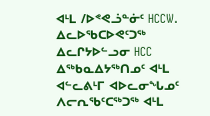ᐊᒻᒪ /ᐅᕝᕙᓘᓐᓃᑦ HCCW. ᐃᓚᐅᖃᑕᐅᕙᑦᑐᖅ ᐃᓚᒋᔭᐅᓪᓗᓂ HCC ᐃᖅᑲᓇᐃᔭᖅᑎᓄᑦ ᐊᒻᒪ ᐊᓪᓚᕕᒻᒥ ᐊᐅᓚᓂᖓᓄᑦ ᐱᓕᕆᖃᑦᑕᖅᑐᖅ ᐊᒻᒪ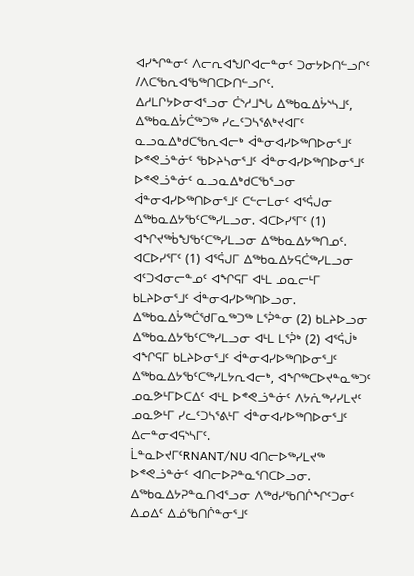ᐊᓯᖏᓐᓂᑦ ᐱᓕᕆᐊᖑᒋᐊᓕᓐᓂᑦ ᑐᓂᔭᐅᑎᓪᓗᒋᑦ /ᐱᑕᖃᕆᐊᖃᖅᑎᑕᐅᑎᓪᓗᒋᑦ.
ᐃᓱᒪᒋᔭᐅᓂᐊᕐᓗᓂ ᑖᔅᓱᒧᖓ ᐃᖅᑲᓇᐃᔮᔅᓴᒧᑦ, ᐃᖅᑲᓇᐃᔮᑖᖅᑐᖅ ᓯᓚᑦᑐᓴᕐᕕᒃᔪᐊᒥᑦ ᓇᓗᓇᐃᒃᑯᑕᖃᕆᐊᓕᒃ ᐋᓐᓂᐊᓯᐅᖅᑎᐅᓂᕐᒧᑦ ᐅᕝᕙᓘᓐᓃᑦ ᖃᐅᔨᓴᓂᕐᒧᑦ ᐋᓐᓂᐊᓯᐅᖅᑎᐅᓂᕐᒧᑦ ᐅᕝᕙᓘᓐᓃᑦ ᓇᓗᓇᐃᒃᑯᑕᖃᕐᓗᓂ ᐋᓐᓂᐊᓯᐅᖅᑎᐅᓂᕐᒧᑦ ᑕᓪᓕᒪᓂᑦ ᐊᕐᕌᒍᓂ ᐃᖅᑲᓇᐃᔭᖃᑦᑕᖅᓯᒪᓗᓂ. ᐊᑕᐅᓯᕐᒥᑦ (1) ᐊᖏᔪᖅᑳᖑᖃᑦᑕᖅᓯᒪᓗᓂ ᐃᖅᑲᓇᐃᔭᖅᑎᓄᑦ. ᐊᑕᐅᓯᕐᒥᑦ (1) ᐊᕐᕌᒍᒥ ᐃᖅᑲᓇᐃᔭᕋᑖᖅᓯᒪᓗᓂ ᐊᑦᑐᐊᓂᓕᓐᓄᑦ ᐊᖏᕋᒥ ᐊᒻᒪ ᓄᓇᓕᒻᒥ ᑲᒪᔨᐅᓂᕐᒧᑦ ᐋᓐᓂᐊᓯᐅᖅᑎᐅᓗᓂ. ᐃᖅᑲᓇᐃᔮᖅᑖᖁᒥᓇᖅᑐᖅ ᒪᕐᕉᓐᓂ (2) ᑲᒪᔨᐅᓗᓂ ᐃᖅᑲᓇᐃᔭᖃᑦᑕᖅᓯᒪᓗᓂ ᐊᒻᒪ ᒪᕐᕉᒃ (2) ᐊᕐᕌᒎᒃ ᐊᖏᕋᒥ ᑲᒪᔨᐅᓂᕐᒧᑦ ᐋᓐᓂᐊᓯᐅᖅᑎᐅᓂᕐᒧᑦ ᐃᖅᑲᓇᐃᔭᖃᑦᑕᖅᓯᒪᔭᕆᐊᓕᒃ, ᐊᖏᖅᑕᐅᔪᓐᓇᖅᑐᑦ ᓄᓇᕗᒻᒥᐅᑕᐃᑦ ᐊᒻᒪ ᐅᕝᕙᓘᓐᓃᑦ ᐱᔭᕇᖅᓯᓯᒪᔪᑦ ᓄᓇᕗᒻᒥ ᓯᓚᑦᑐᓴᕐᕕᒻᒥ ᐋᓐᓂᐊᓯᐅᖅᑎᐅᓂᕐᒧᑦ ᐃᓕᓐᓂᐊᕋᔅᓴᒥᑦ.
ᒫᓐᓇᐅᔪᒥᑦRNANT/NU ᐊᑎᓕᐅᖅᓯᒪᔪᖅ ᐅᕝᕙᓘᓐᓃᑦ ᐊᑎᓕᐅᕈᓐᓇᕐᑎᑕᐅᓗᓂ. ᐃᖅᑲᓇᐃᔭᕈᓐᓇᑎᐊᕐᓗᓂ ᐱᖅᑯᓯᖃᑎᒌᖏᑦᑐᓂᑦ ᐃᓄᐃᑦ ᐃᓅᖃᑎᒌᓐᓂᕐᒧᑦ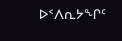ᐅᑉᐱᕆᔭᖏᑦ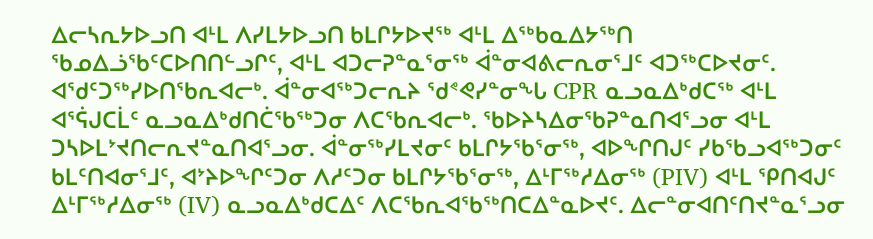ᐃᓕᓴᕆᔭᐅᓗᑎ ᐊᒻᒪ ᐱᓯᒪᔭᐅᓗᑎ ᑲᒪᒋᔭᐅᔪᖅ ᐊᒻᒪ ᐃᖅᑲᓇᐃᔭᖅᑎ ᖃᓄᐃᓘᖃᑦᑕᐅᑎᑎᓪᓗᒋᑦ, ᐊᒻᒪ ᐊᑐᓕᕈᓐᓇᕐᓂᖅ ᐋᓐᓂᐊᕕᓕᕆᓂᕐᒧᑦ ᐊᑐᖅᑕᐅᔪᓂᑦ. ᐊᖁᑦᑐᖅᓯᐅᑎᖃᕆᐊᓕᒃ. ᐋᓐᓂᐊᖅᑐᓕᕆᔨ ᖁᕝᕙᓯᓐᓂᖓ CPR ᓇᓗᓇᐃᒃᑯᑕᖅ ᐊᒻᒪ ᐊᕐᕌᒍᑕᒫᑦ ᓇᓗᓇᐃᒃᑯᑎᑖᖃᖅᑐᓂ ᐱᑕᖃᕆᐊᓕᒃ. ᖃᐅᔨᓴᐃᓂᖃᕈᓐᓇᑎᐊᕐᓗᓂ ᐊᒻᒪ ᑐᓴᐅᒪᔾᔪᑎᓕᕆᔪᓐᓇᑎᐊᕐᓗᓂ. ᐋᓐᓂᖅᓯᒪᔪᓂᑦ ᑲᒪᒋᔭᖃᕐᓂᖅ, ᐊᐅᖏᑎᒍᑦ ᓯᑲᖃᓗᐊᖅᑐᓂᑦ ᑲᒪᑦᑎᐊᓂᕐᒧᑦ, ᐊᔾᔨᐅᖏᑦᑐᓂ ᐱᓱᑦᑐᓂ ᑲᒪᒋᔭᖃᕐᓂᖅ, ᐃᒻᒥᖅᓱᐃᓂᖅ (PIV) ᐊᒻᒪ ᕿᑎᐊᒍᑦ ᐃᒻᒥᖅᓱᐃᓂᖅ (IV) ᓇᓗᓇᐃᒃᑯᑕᐃᑦ ᐱᑕᖃᕆᐊᖃᖅᑎᑕᐃᓐᓇᐅᔪᑦ. ᐃᓕᓐᓂᐊᑎᑦᑎᔪᓐᓇᕐᓗᓂ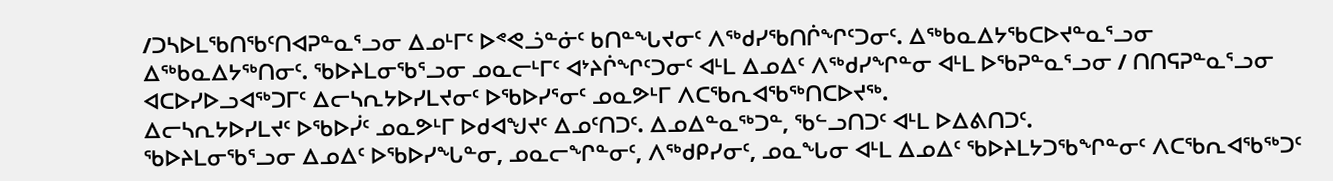/ᑐᓴᐅᒪᖃᑎᖃᑦᑎᐊᕈᓐᓇᕐᓗᓂ ᐃᓄᒻᒥᑦ ᐅᕝᕙᓘᓐᓃᑦ ᑲᑎᓐᖓᔪᓂᑦ ᐱᖅᑯᓯᖃᑎᒌᖏᑦᑐᓂᑦ. ᐃᖅᑲᓇᐃᔭᖃᑕᐅᔪᓐᓇᕐᓗᓂ ᐃᖅᑲᓇᐃᔭᖅᑎᓂᑦ. ᖃᐅᔨᒪᓂᖃᕐᓗᓂ ᓄᓇᓕᒻᒥᑦ ᐊᔾᔨᒌᖏᑦᑐᓂᑦ ᐊᒻᒪ ᐃᓄᐃᑦ ᐱᖅᑯᓯᖏᓐᓂ ᐊᒻᒪ ᐅᖃᕈᓐᓇᕐᓗᓂ / ᑎᑎᕋᕈᓐᓇᕐᓗᓂ ᐊᑕᐅᓯᐅᓗᐊᖅᑐᒥᑦ ᐃᓕᓴᕆᔭᐅᓯᒪᔪᓂᑦ ᐅᖃᐅᓯᕐᓂᑦ ᓄᓇᕗᒻᒥ ᐱᑕᖃᕆᐊᖃᖅᑎᑕᐅᔪᖅ.
ᐃᓕᓴᕆᔭᐅᓯᒪᔪᑦ ᐅᖃᐅᓰᑦ ᓄᓇᕗᒻᒥ ᐅᑯᐊᖑᔪᑦ ᐃᓄᑦᑎᑐᑦ. ᐃᓄᐃᓐᓇᖅᑐᓐ, ᖃᓪᓗᑎᑐᑦ ᐊᒻᒪ ᐅᐃᕕᑎᑐᑦ.
ᖃᐅᔨᒪᓂᖃᕐᓗᓂ ᐃᓄᐃᑦ ᐅᖃᐅᓯᖓᓐᓂ, ᓄᓇᓕᖏᓐᓂᑦ, ᐱᖅᑯᑭᓯᓂᑦ, ᓄᓇᖓᓂ ᐊᒻᒪ ᐃᓄᐃᑦ ᖃᐅᔨᒪᔭᑐᖃᖏᓐᓂᑦ ᐱᑕᖃᕆᐊᖃᖅᑐᑦ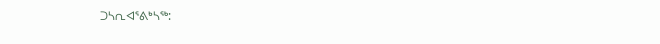ᑐᓴᕆᐊᕐᕕᒃᓴᖅ: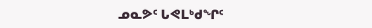ᓄᓇᕗᑦ ᒐᕙᒪᒃᑯᖏᑦ